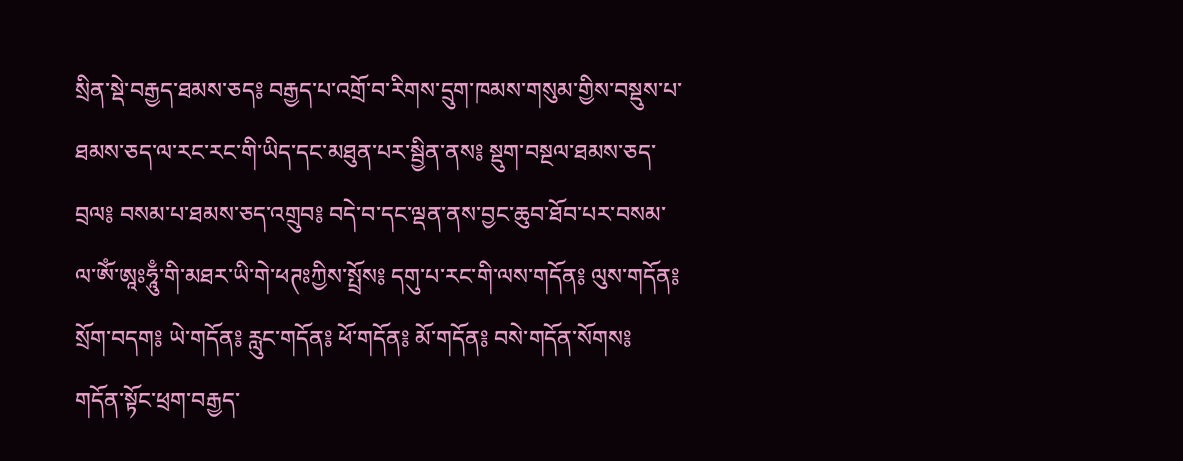སྲིན་སྡེ་བརྒྱད་ཐམས་ཅད༔ བརྒྱད་པ་འགྲོ་བ་རིགས་དྲུག་ཁམས་གསུམ་གྱིས་བསྡུས་པ་ཐམས་ཅད་ལ་རང་རང་གི་ཡིད་དང་མཐུན་པར་སྦྱིན་ནས༔ སྡུག་བསྔལ་ཐམས་ཅད་བྲལ༔ བསམ་པ་ཐམས་ཅད་འགྲུབ༔ བདེ་བ་དང་ལྡན་ནས་བྱང་ཆུབ་ཐོབ་པར་བསམ་ལ་ཨོཾ་ཨཱཿཧཱུྃ་གི་མཐར་ཡི་གེ་ཕཊཿཀྱིས་སྤྲོས༔ དགུ་པ་རང་གི་ལས་གདོན༔ ལུས་གདོན༔ སྲོག་བདག༔ ཡེ་གདོན༔ རླུང་གདོན༔ ཕོ་གདོན༔ མོ་གདོན༔ བསེ་གདོན་སོགས༔ གདོན་སྟོང་ཕྲག་བརྒྱད་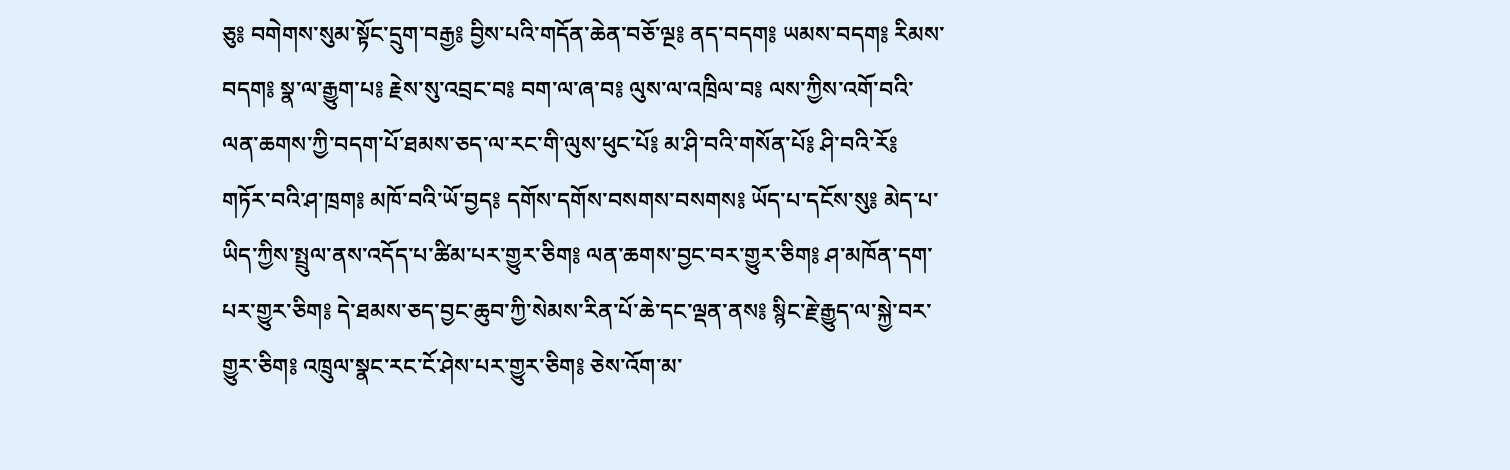ཅུ༔ བགེགས་སུམ་སྟོང་དྲུག་བརྒྱ༔ བྱིས་པའི་གདོན་ཆེན་བཅོ་ལྔ༔ ནད་བདག༔ ཡམས་བདག༔ རིམས་བདག༔ སྣ་ལ་རྒྱུག་པ༔ རྗེས་སུ་འབྲང་བ༔ བག་ལ་ཞ་བ༔ ལུས་ལ་འཁྲིལ་བ༔ ལས་ཀྱིས་འགོ་བའི་ལན་ཆགས་ཀྱི་བདག་པོ་ཐམས་ཅད་ལ་རང་གི་ལུས་ཕུང་པོ༔ མ་ཤི་བའི་གསོན་པོ༔ ཤི་བའི་རོ༔ གཏོར་བའི་ཤ་ཁྲག༔ མཁོ་བའི་ཡོ་བྱད༔ དགོས་དགོས་བསགས་བསགས༔ ཡོད་པ་དངོས་སུ༔ མེད་པ་ཡིད་ཀྱིས་སྤྲུལ་ནས་འདོད་པ་ཚིམ་པར་གྱུར་ཅིག༔ ལན་ཆགས་བྱང་བར་གྱུར་ཅིག༔ ཤ་མཁོན་དག་པར་གྱུར་ཅིག༔ དེ་ཐམས་ཅད་བྱང་ཆུབ་ཀྱི་སེམས་རིན་པོ་ཆེ་དང་ལྡན་ནས༔ སྙིང་རྗེ་རྒྱུད་ལ་སྐྱེ་བར་གྱུར་ཅིག༔ འཁྲུལ་སྣང་རང་ངོ་ཤེས་པར་གྱུར་ཅིག༔ ཅེས་འོག་མ་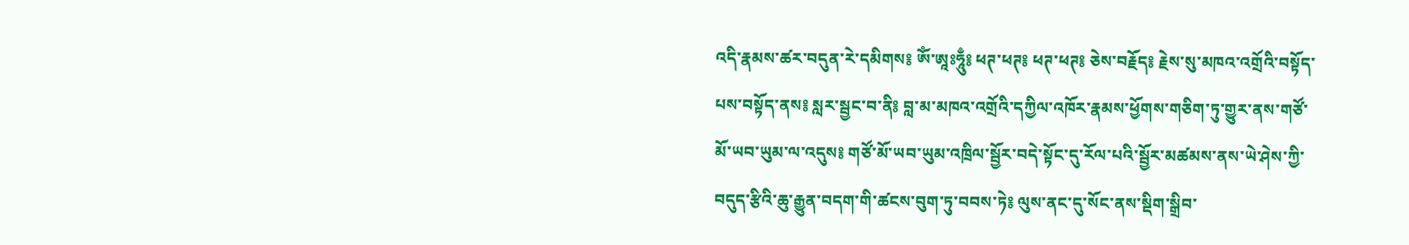འདི་རྣམས་ཚར་བདུན་རེ་དམིགས༔ ཨོཾ་ཨཱཿཧཱུྃ༔ ཕཊ་ཕཊ༔ ཕཊ་ཕཊ༔ ཅེས་བརྗོད༔ རྗེས་སུ་མཁའ་འགྲོའི་བསྟོད་པས་བསྟོད་ནས༔ སླར་སྦྱང་བ་ནི༔ བླ་མ་མཁའ་འགྲོའི་དཀྱིལ་འཁོར་རྣམས་ཕྱོགས་གཅིག་ཏུ་གྱུར་ནས་གཙོ་མོ་ཡབ་ཡུམ་ལ་འདུས༔ གཙོ་མོ་ཡབ་ཡུམ་འཁྲིལ་སྦྱོར་བདེ་སྟོང་དུ་རོལ་པའི་སྦྱོར་མཚམས་ནས་ཡེ་ཤེས་ཀྱི་བདུད་རྩིའི་ཆུ་རྒྱུན་བདག་གི་ཚངས་བུག་ཏུ་བབས་ཏེ༔ ལུས་ནང་དུ་སོང་ནས་སྡིག་སྒྲིབ་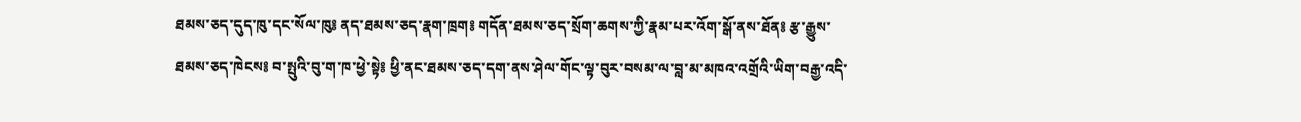ཐམས་ཅད་དུད་ཁུ་དང་སོལ་ཁུ༔ ནད་ཐམས་ཅད་རྣག་ཁྲག༔ གདོན་ཐམས་ཅད་སྲོག་ཆགས་ཀྱི་རྣམ་པར་འོག་སྒོ་ནས་ཐོན༔ རྩ་རྒྱུས་ཐམས་ཅད་ཁེངས༔ བ་སྤུའི་བུ་ག་ཁ་ཕྱེ་སྟེ༔ ཕྱི་ནང་ཐམས་ཅད་དག་ནས་ཤེལ་གོང་ལྟ་བུར་བསམ་ལ་བླ་མ་མཁའ་འགྲོའི་ཡིག་བརྒྱ་འདི་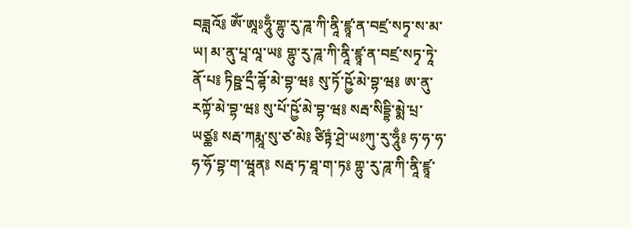བཟླའོ༔ ཨོཾ་ཨཱཿཧཱུྃ་གྷུ་རུ་ཌཱ་ཀི་ནཱི་ཛྙཱ་ན་བཛྲ་སཏྭ་ས་མ་ཡ། མ་ནུ་པཱ་ལཱ་ཡ༔ གྷུ་རུ་ཌཱ་ཀི་ནཱི་ཛྙཱ་ན་བཛྲ་སཏྭ་ཏཱེ་ནོ་པ༔ ཏིཥྛ་དྲྀ་ཌྷོ་མེ་བྷ་ཝ༔ སུ་ཏོ་ཥྱོ་མེ་བྷ་ཝ༔ ཨ་ནུ་རཀྟོ་མེ་བྷ་ཝ༔ སུ་པོ་ཥྱོ་མེ་བྷ་ཝ༔ སརྦ་སིདྡྷི་མྨེ་པྲ་ཡཙྪ༔ སརྦ་ཀརྨཱ་སུ་ཙ་མེ༔ ཙིཏྟཾ་ཤྲེ་ཡཿཀུ་རུ་ཧཱུྃ༔ ཧ་ཧ་ཧ་ཧ་ཧོ་བྷ་ག་ཝཱན༔ སརྦ་ཏ་ཐཱ་ག་ཏ༔ གྷུ་རུ་ཌཱ་ཀི་ནཱི་ཛྙཱ་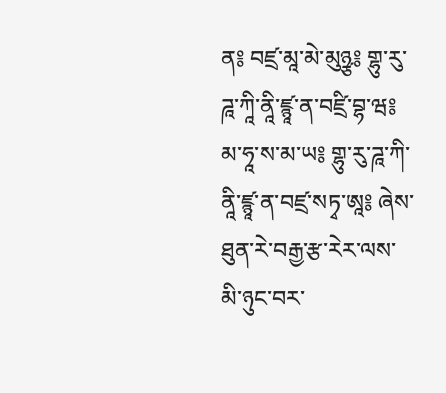ན༔ བཛྲ་མཱ་མེ་མུཉྩ༔ གྷུ་རུ་ཌཱ་ཀཱི་ནཱི་ཛྙཱ་ན་བཛྲི་བྷ་ཝ༔ མ་ཧཱ་ས་མ་ཡ༔ གྷུ་རུ་ཌཱ་ཀི་ནཱི་ཛྙཱ་ན་བཛྲ་སཏྭ་ཨཱ༔ ཞེས་ཐུན་རེ་བརྒྱ་རྩ་རེར་ལས་མི་ཉུང་བར་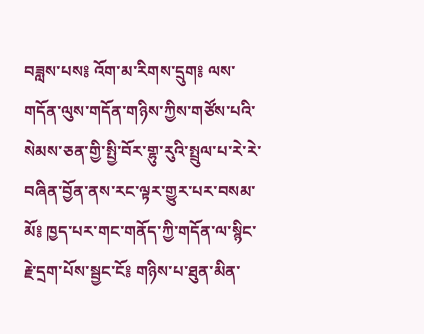བཟླས་པས༔ འོག་མ་རིགས་དྲུག༔ ལས་གདོན་ལུས་གདོན་གཉིས་ཀྱིས་གཙོས་པའི་སེམས་ཅན་གྱི་སྤྱི་བོར་གྷུ་རུའི་སྤྲུལ་པ་རེ་རེ་བཞིན་བྱོན་ནས་རང་ལྟར་གྱུར་པར་བསམ་མོ༔ ཁྱད་པར་གང་གནོད་ཀྱི་གདོན་ལ་སྙིང་རྗེ་དྲག་པོས་སྦྱང་ངོ༔ གཉིས་པ་ཐུན་མིན་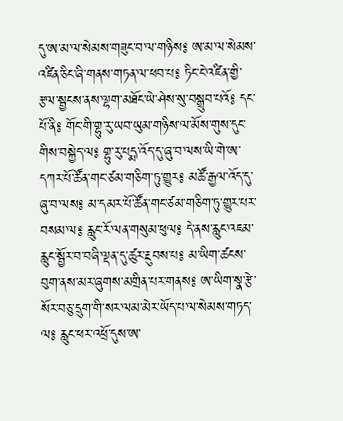དུ་ཨ་མ་ལ་སེམས་གཟུང་བ་ལ་གཉིས༔ ཨ་མ་ལ་སེམས་འཛིན་ཅིང་ཞི་གནས་གཏན་ལ་ཕབ་པ༔ ཏིང་ངེ་འཛིན་གྱི་རྩལ་སྦྱངས་ནས་ལྷག་མཐོང་ཡེ་ཤེས་སུ་བསྒྲུབ་པའོ༔ དང་པོ་ནི༔ གོང་གི་གྷུ་རུ་ཡབ་ཡུམ་གཉིས་ལ་མོས་གུས་དུང་གིས་བསྐྱེད་ལ༔ གྷུ་རུ་པདྨ་འོད་དུ་ཞུ་བ་ལས་ཡི་གེ་ཨ་དཀར་པོ་ཚོན་གང་ཙམ་གཅིག་ཏུ་གྱུར༔ མཚོ་རྒྱལ་འོད་དུ་ཞུ་བ་ལས༔ མ་དམར་པོ་ཚོན་གང་ཙམ་གཅིག་ཏུ་གྱུར་པར་བསམ་ལ༔ རླུང་རོ་ལན་གསུམ་ཕུལ༔ དེ་ནས་རླུང་འཇམ་རླུང་སྦྱོར་བ་བཞི་ལྡན་དུ་ཚུར་རྔུབས་པ༔ མ་ཡིག་ཚངས་བུག་ནས་མར་ཞུགས་མགྲིན་པར་གནས༔ ཨ་ཡིག་སྣ་རྩེ་སོར་བཅུ་དྲུག་གི་སར་ལམ་མེར་ཡོད་པ་ལ་སེམས་གཏད་ལ༔ རླུང་ཕར་འཕྲོ་དུས་ཨ་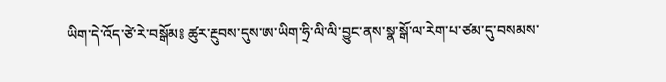ཡིག་དེ་འོད་ཙེ་རེ་བསྒོམ༔ ཚུར་རྔུབས་དུས་ཨ་ཡིག་ཧྲི་ལི་ལི་བྱུང་ནས་སྣ་སྒོ་ལ་རེག་པ་ཙམ་དུ་བསམས་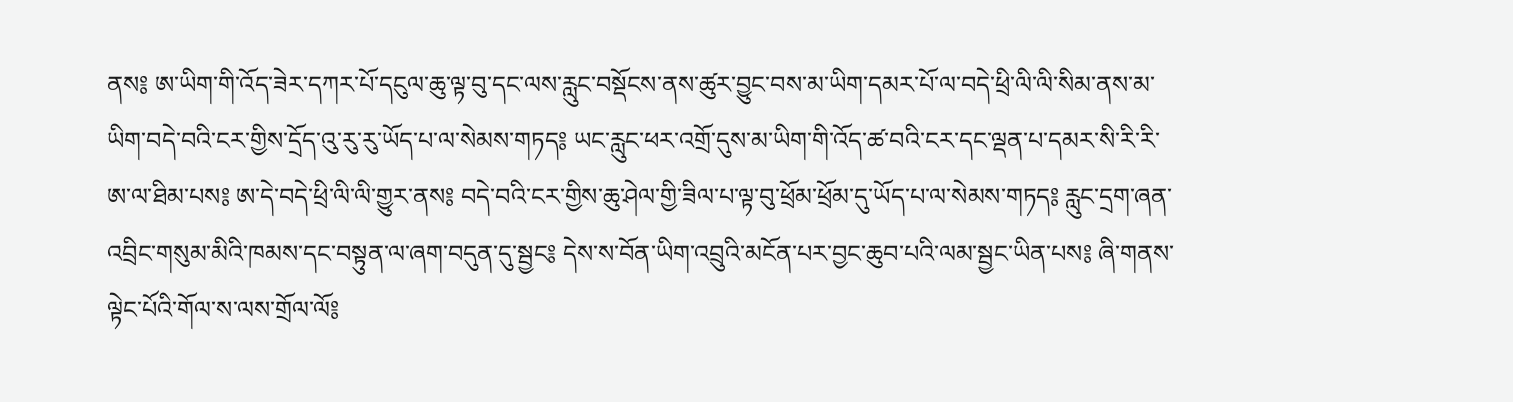ནས༔ ཨ་ཡིག་གི་འོད་ཟེར་དཀར་པོ་དངུལ་ཆུ་ལྟ་བུ་དང་ལས་རླུང་བསྡོངས་ནས་ཚུར་བྱུང་བས་མ་ཡིག་དམར་པོ་ལ་བདེ་ཕྲི་ལི་ལི་སིམ་ནས་མ་ཡིག་བདེ་བའི་ངར་གྱིས་དྲོད་འུ་རུ་རུ་ཡོད་པ་ལ་སེམས་གཏད༔ ཡང་རླུང་ཕར་འགྲོ་དུས་མ་ཡིག་གི་འོད་ཚ་བའི་ངར་དང་ལྡན་པ་དམར་སི་རི་རི་ཨ་ལ་ཐིམ་པས༔ ཨ་དེ་བདེ་ཕྲི་ལི་ལི་གྱུར་ནས༔ བདེ་བའི་ངར་གྱིས་ཆུ་ཤེལ་གྱི་ཟིལ་པ་ལྟ་བུ་ཕྲོམ་ཕྲོམ་དུ་ཡོད་པ་ལ་སེམས་གཏད༔ རླུང་དྲག་ཞན་འབྲིང་གསུམ་མིའི་ཁམས་དང་བསྟུན་ལ་ཞག་བདུན་དུ་སྦྱང༔ དེས་ས་བོན་ཡིག་འབྲུའི་མངོན་པར་བྱང་ཆུབ་པའི་ལམ་སྦྱང་ཡིན་པས༔ ཞི་གནས་ལྟེང་པོའི་གོལ་ས་ལས་གྲོལ་ལོ༔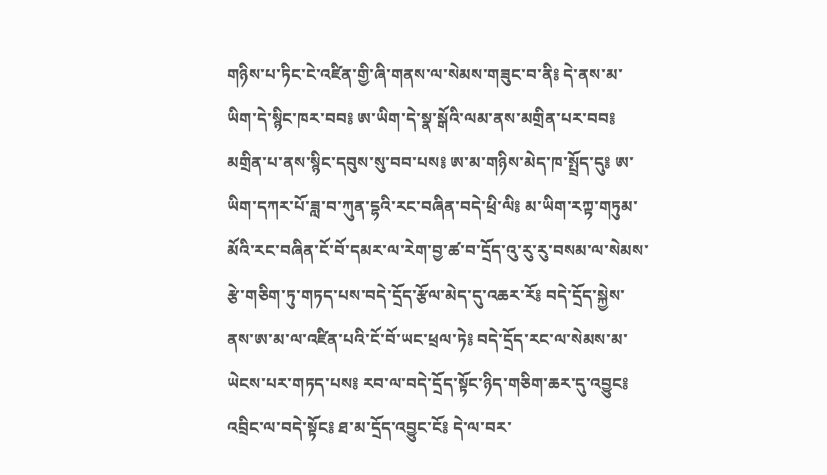གཉིས་པ་ཏིང་ངེ་འཛིན་གྱི་ཞི་གནས་ལ་སེམས་གཟུང་བ་ནི༔ དེ་ནས་མ་ཡིག་དེ་སྙིང་ཁར་བབ༔ ཨ་ཡིག་དེ་སྣ་སྒོའི་ལམ་ནས་མགྲིན་པར་བབ༔ མགྲིན་པ་ནས་སྙིང་དབུས་སུ་བབ་པས༔ ཨ་མ་གཉིས་མེད་ཁ་སྤྲོད་དུ༔ ཨ་ཡིག་དཀར་པོ་ཟླ་བ་ཀུན་དྷའི་རང་བཞིན་བདེ་ཕྲི་ལི༔ མ་ཡིག་རཀྟ་གཏུམ་མོའི་རང་བཞིན་ངོ་བོ་དམར་ལ་རེག་བྱ་ཚ་བ་དྲོད་འུ་རུ་རུ་བསམ་ལ་སེམས་རྩེ་གཅིག་ཏུ་གཏད་པས་བདེ་དྲོད་རྩོལ་མེད་དུ་འཆར་རོ༔ བདེ་དྲོད་སྐྱེས་ནས་ཨ་མ་ལ་འཛིན་པའི་ངོ་བོ་ཡང་ཕྲལ་ཏེ༔ བདེ་དྲོད་རང་ལ་སེམས་མ་ཡེངས་པར་གཏད་པས༔ རབ་ལ་བདེ་དྲོད་སྟོང་ཉིད་གཅིག་ཆར་དུ་འབྱུང༔ འབྲིང་ལ་བདེ་སྟོང༔ ཐ་མ་དྲོད་འབྱུང་ངོ༔ དེ་ལ་བར་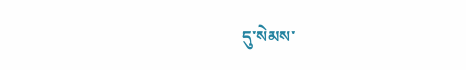དུ་སེམས་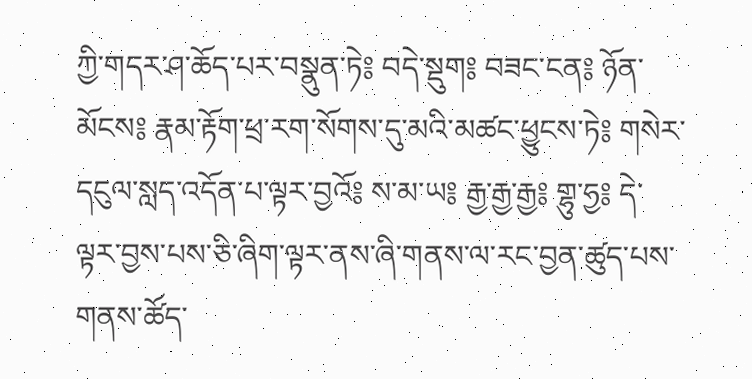ཀྱི་གདར་ཤ་ཆོད་པར་བསྣུན་ཏེ༔ བདེ་སྡུག༔ བཟང་ངན༔ ཉོན་མོངས༔ རྣམ་རྟོག་ཕྲ་རག་སོགས་དུ་མའི་མཚང་ཕྱུངས་ཏེ༔ གསེར་དངུལ་སླད་འདོན་པ་ལྟར་བྱའོ༔ ས་མ་ཡ༔ རྒྱ་རྒྱ་རྒྱ༔ གྷུ་ཧྱ༔ དེ་ལྟར་བྱས་པས་ཅི་ཞིག་ལྟར་ནས་ཞི་གནས་ལ་རང་བྱན་ཚུད་པས་གནས་ཚོད་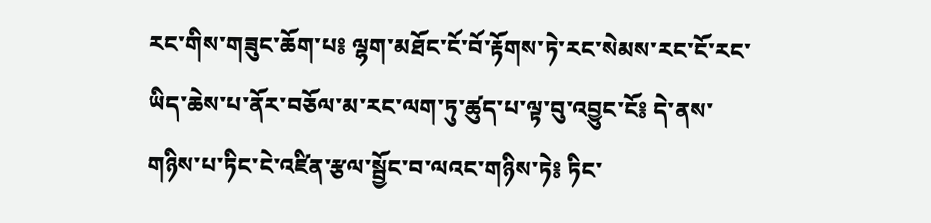རང་གིས་གཟུང་ཆོག་པ༔ ལྷག་མཐོང་ངོ་བོ་རྟོགས་ཏེ་རང་སེམས་རང་ངོ་རང་ཡིད་ཆེས་པ་ནོར་བཅོལ་མ་རང་ལག་ཏུ་ཚུད་པ་ལྟ་བུ་འབྱུང་ངོ༔ དེ་ནས་གཉིས་པ་ཏིང་ངེ་འཛིན་རྩལ་སྦྱོང་བ་ལའང་གཉིས་ཏེ༔ ཏིང་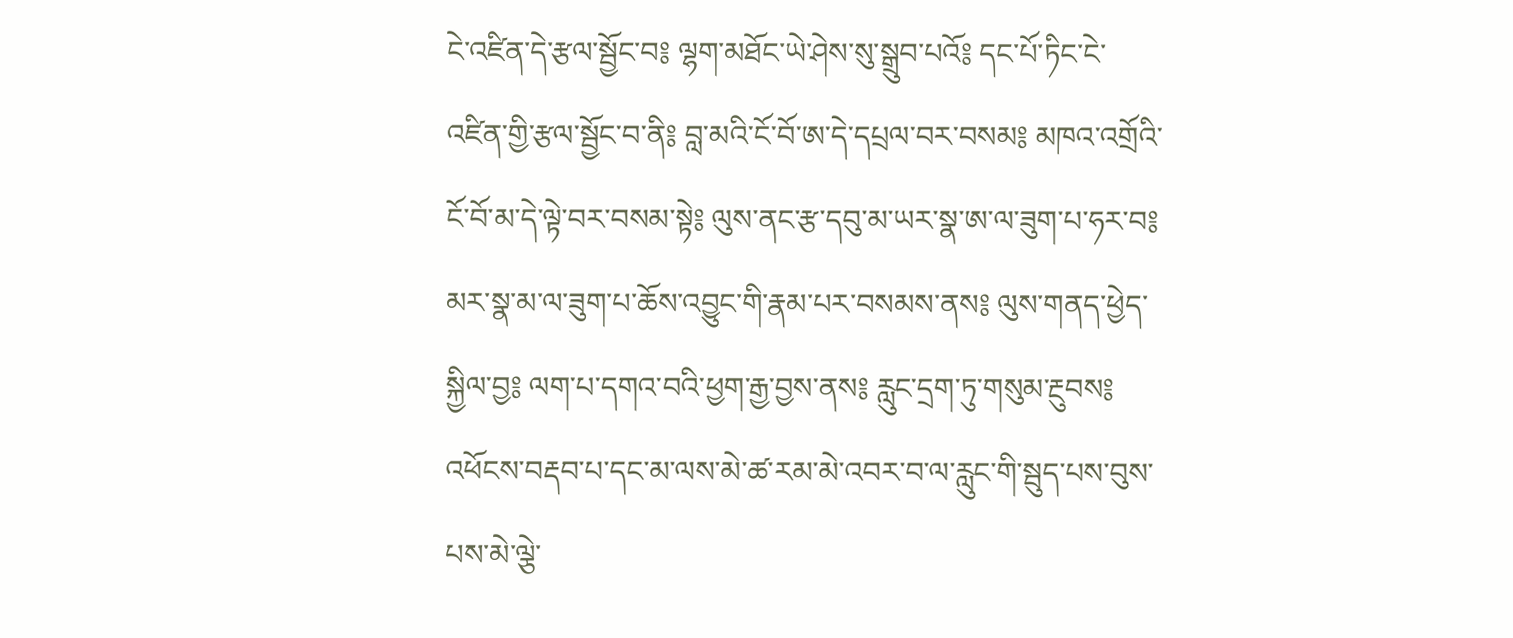ངེ་འཛིན་དེ་རྩལ་སྦྱོང་བ༔ ལྷག་མཐོང་ཡེ་ཤེས་སུ་སྒྲུབ་པའོ༔ དང་པོ་ཏིང་ངེ་འཛིན་གྱི་རྩལ་སྦྱོང་བ་ནི༔ བླ་མའི་ངོ་བོ་ཨ་དེ་དཔྲལ་བར་བསམ༔ མཁའ་འགྲོའི་ངོ་བོ་མ་དེ་ལྟེ་བར་བསམ་སྟེ༔ ལུས་ནང་རྩ་དབུ་མ་ཡར་སྣ་ཨ་ལ་ཟུག་པ་ཧར་བ༔ མར་སྣ་མ་ལ་ཟུག་པ་ཆོས་འབྱུང་གི་རྣམ་པར་བསམས་ནས༔ ལུས་གནད་ཕྱེད་སྐྱིལ་བྱ༔ ལག་པ་དགའ་བའི་ཕྱག་རྒྱ་བྱས་ནས༔ རླུང་དྲག་ཏུ་གསུམ་རྔུབས༔ འཕོངས་བརྡབ་པ་དང་མ་ལས་མེ་ཚ་རམ་མེ་འབར་བ་ལ་རླུང་གི་སྦུད་པས་བུས་པས་མེ་ལྕེ་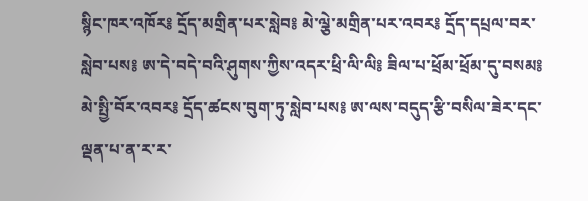སྙིང་ཁར་འཁོར༔ དྲོད་མགྲིན་པར་སླེབ༔ མེ་ལྕེ་མགྲིན་པར་འབར༔ དྲོད་དཔྲལ་བར་སླེབ་པས༔ ཨ་དེ་བདེ་བའི་ཤུགས་ཀྱིས་འདར་ཕྲི་ལི་ལི༔ ཟིལ་པ་ཕྲོམ་ཕྲོམ་དུ་བསམ༔ མེ་སྤྱི་བོར་འབར༔ དྲོད་ཚངས་བུག་ཏུ་སླེབ་པས༔ ཨ་ལས་བདུད་རྩི་བསིལ་ཟེར་དང་ལྡན་པ་ན་ར་ར་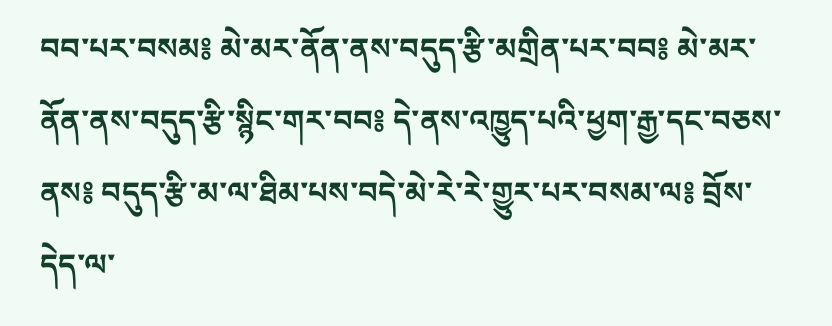བབ་པར་བསམ༔ མེ་མར་ནོན་ནས་བདུད་རྩི་མགྲིན་པར་བབ༔ མེ་མར་ནོན་ནས་བདུད་རྩི་སྙིང་གར་བབ༔ དེ་ནས་འཁྱུད་པའི་ཕྱག་རྒྱ་དང་བཅས་ནས༔ བདུད་རྩི་མ་ལ་ཐིམ་པས་བདེ་མེ་རེ་རེ་གྱུར་པར་བསམ་ལ༔ བྲོས་དེད་ལ་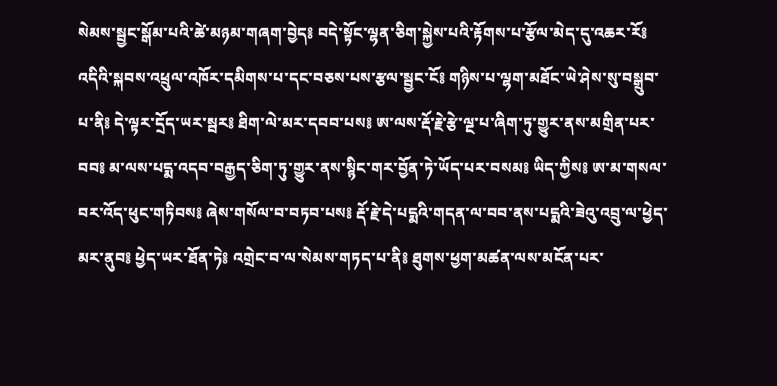སེམས་སྦྱང་སྒོམ་པའི་ཚེ་མཉམ་གཞག་བྱེད༔ བདེ་སྟོང་ལྷན་ཅིག་སྐྱེས་པའི་རྟོགས་པ་རྩོལ་མེད་དུ་འཆར་རོ༔ འདིའི་སྐབས་འཕྲུལ་འཁོར་དམིགས་པ་དང་བཅས་པས་རྩལ་སྦྱང་ངོ༔ གཉིས་པ་ལྷག་མཐོང་ཡེ་ཤེས་སུ་བསྒྲུབ་པ་ནི༔ དེ་ལྟར་དྲོད་ཡར་སྦར༔ ཐིག་ལེ་མར་དབབ་པས༔ ཨ་ལས་རྡོ་རྗེ་རྩེ་ལྔ་པ་ཞིག་ཏུ་གྱུར་ནས་མགྲིན་པར་བབ༔ མ་ལས་པདྨ་འདབ་བརྒྱད་ཅིག་ཏུ་གྱུར་ནས་སྙིང་གར་བྱོན་ཏེ་ཡོད་པར་བསམ༔ ཡིད་ཀྱིས༔ ཨ་མ་གསལ་བར་འོད་ཕུང་གཏིབས༔ ཞེས་གསོལ་བ་བཏབ་པས༔ རྡོ་རྗེ་དེ་པདྨའི་གདན་ལ་བབ་ནས་པདྨའི་ཟེའུ་འབྲུ་ལ་ཕྱེད་མར་ནུབ༔ ཕྱེད་ཡར་ཐོན་ཏེ༔ འགྲེང་བ་ལ་སེམས་གཏད་པ་ནི༔ ཐུགས་ཕྱག་མཚན་ལས་མངོན་པར་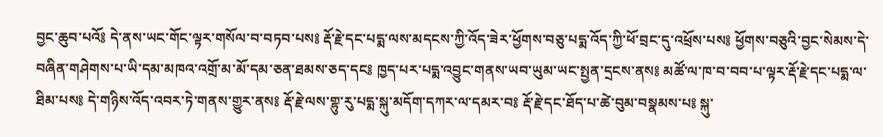བྱང་ཆུབ་པའོ༔ དེ་ནས་ཡང་གོང་ལྟར་གསོལ་བ་བཏབ་པས༔ རྡོ་རྗེ་དང་པདྨ་ལས་མདངས་ཀྱི་འོད་ཟེར་ཕྱོགས་བཅུ་པདྨ་འོད་ཀྱི་ཕོ་བྲང་དུ་འཕྲོས་པས༔ ཕྱོགས་བཅུའི་བྱང་སེམས་དེ་བཞིན་གཤེགས་པ་ཡི་དམ་མཁའ་འགྲོ་མ་མོ་དམ་ཅན་ཐམས་ཅད་དང༔ ཁྱད་པར་པདྨ་འབྱུང་གནས་ཡབ་ཡུམ་ཡང་སྤྱན་དྲངས་ནས༔ མཚོ་ལ་ཁ་བ་བབ་པ་ལྟར་རྡོ་རྗེ་དང་པདྨ་ལ་ཐིམ་པས༔ དེ་གཉིས་འོད་འབར་ཏེ་གནས་གྱུར་ནས༔ རྡོ་རྗེ་ལས་གྷུ་རུ་པདྨ་སྐུ་མདོག་དཀར་ལ་དམར་བ༔ རྡོ་རྗེ་དང་ཐོད་པ་ཚེ་བུམ་བསྣམས་པ༔ སྐུ་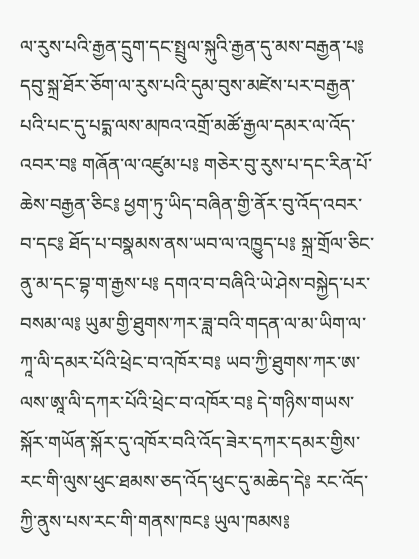ལ་རུས་པའི་རྒྱན་དྲུག་དང་སྤྲུལ་སྐུའི་རྒྱན་དུ་མས་བརྒྱན་པ༔ དབུ་སྐྲ་ཐོར་ཅོག་ལ་རུས་པའི་དུམ་བུས་མཛེས་པར་བརྒྱན་པའི་པང་དུ་པདྨ་ལས་མཁའ་འགྲོ་མཚོ་རྒྱལ་དམར་ལ་འོད་འབར་བ༔ གཞོན་ལ་འཛུམ་པ༔ གཅེར་བུ་རུས་པ་དང་རིན་པོ་ཆེས་བརྒྱན་ཅིང༔ ཕྱག་ཏུ་ཡིད་བཞིན་གྱི་ནོར་བུ་འོད་འབར་བ་དང༔ ཐོད་པ་བསྣམས་ནས་ཡབ་ལ་འཁྱུད་པ༔ སྐྲ་གྲོལ་ཅིང་ནུ་མ་དང་བྷ་ག་རྒྱས་པ༔ དགའ་བ་བཞིའི་ཡེ་ཤེས་བསྐྱེད་པར་བསམ་ལ༔ ཡུམ་གྱི་ཐུགས་ཀར་ཟླ་བའི་གདན་ལ་མ་ཡིག་ལ་ཀཱ་ལི་དམར་པོའི་ཕྲེང་བ་འཁོར་བ༔ ཡབ་ཀྱི་ཐུགས་ཀར་ཨ་ལས་ཨཱ་ལི་དཀར་པོའི་ཕྲེང་བ་འཁོར་བ༔ དེ་གཉིས་གཡས་སྐོར་གཡོན་སྐོར་དུ་འཁོར་བའི་འོད་ཟེར་དཀར་དམར་གྱིས་རང་གི་ལུས་ཕུང་ཐམས་ཅད་འོད་ཕུང་དུ་མཆེད་དེ༔ རང་འོད་ཀྱི་ནུས་པས་རང་གི་གནས་ཁང༔ ཡུལ་ཁམས༔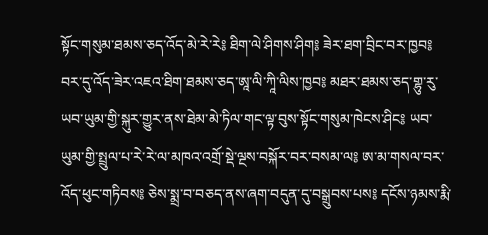སྟོང་གསུམ་ཐམས་ཅད་འོད་མེ་རེ་རེ༔ ཐིག་ལེ་ཤིགས་ཤིག༔ ཟེར་ཐག་བྲིང་བར་ཁྱབ༔ བར་དུ་འོད་ཟེར་འཇའ་ཐིག་ཐམས་ཅད་ཨཱ་ལི་ཀཱི་ལིས་ཁྱབ༔ མཐར་ཐམས་ཅད་གྷུ་རུ་ཡབ་ཡུམ་གྱི་སྐུར་གྱུར་ནས་ཐེམ་མེ་ཏིལ་གང་ལྟ་བུས་སྟོང་གསུམ་ཁེངས་ཤིང༔ ཡབ་ཡུམ་གྱི་སྤྲུལ་པ་རེ་རེ་ལ་མཁའ་འགྲོ་སྡེ་ལྔས་བསྐོར་བར་བསམ་ལ༔ ཨ་མ་གསལ་བར་འོད་ཕུང་གཏིབས༔ ཅེས་སྨྲ་བ་བཅད་ནས་ཞག་བདུན་དུ་བསྒྲུབས་པས༔ དངོས་ཉམས་རྨི་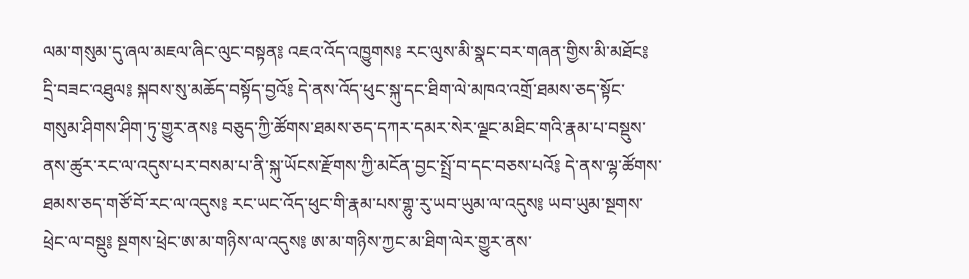ལམ་གསུམ་དུ་ཞལ་མཇལ་ཞིང་ལུང་བསྟན༔ འཇའ་འོད་འཁྱུགས༔ རང་ལུས་མི་སྣང་བར་གཞན་གྱིས་མི་མཐོང༔ དྲི་བཟང་འཐུལ༔ སྐབས་སུ་མཆོད་བསྟོད་བྱའོ༔ དེ་ནས་འོད་ཕུང་སྐུ་དང་ཐིག་ལེ་མཁའ་འགྲོ་ཐམས་ཅད་སྟོང་གསུམ་ཤིགས་ཤིག་ཏུ་གྱུར་ནས༔ བཅུད་ཀྱི་ཚོགས་ཐམས་ཅད་དཀར་དམར་སེར་ལྗང་མཐིང་གའི་རྣམ་པ་བསྡུས་ནས་ཚུར་རང་ལ་འདུས་པར་བསམ་པ་ནི་སྐུ་ཡོངས་རྫོགས་ཀྱི་མངོན་བྱང་སྤྲོ་བ་དང་བཅས་པའོ༔ དེ་ནས་ལྷ་ཚོགས་ཐམས་ཅད་གཙོ་བོ་རང་ལ་འདུས༔ རང་ཡང་འོད་ཕུང་གི་རྣམ་པས་གྷུ་རུ་ཡབ་ཡུམ་ལ་འདུས༔ ཡབ་ཡུམ་སྔགས་ཕྲེང་ལ་བསྡུ༔ སྔགས་ཕྲེང་ཨ་མ་གཉིས་ལ་འདུས༔ ཨ་མ་གཉིས་ཀྱང་མ་ཐིག་ལེར་གྱུར་ནས་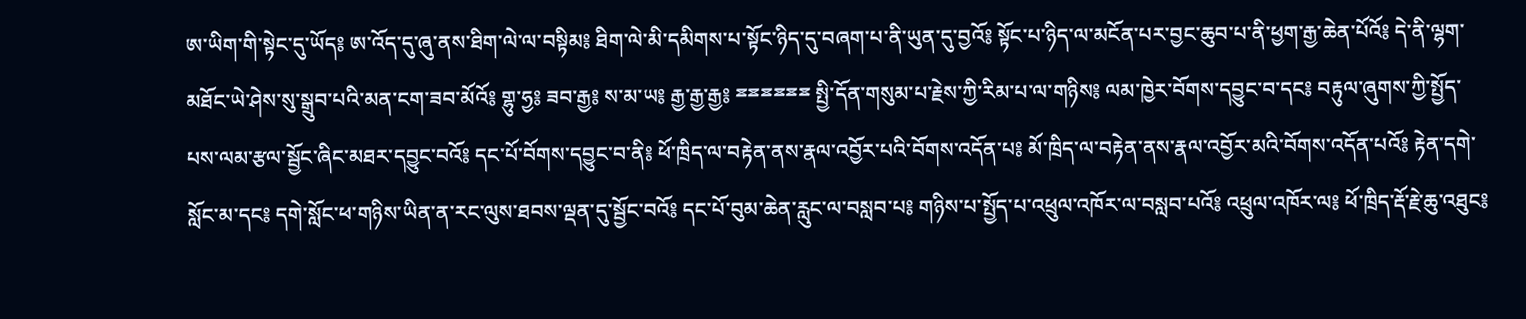ཨ་ཡིག་གི་སྟེང་དུ་ཡོད༔ ཨ་འོད་དུ་ཞུ་ནས་ཐིག་ལེ་ལ་བསྟིམ༔ ཐིག་ལེ་མི་དམིགས་པ་སྟོང་ཉིད་དུ་བཞག་པ་ནི་ཡུན་དུ་བྱའོ༔ སྟོང་པ་ཉིད་ལ་མངོན་པར་བྱང་ཆུབ་པ་ནི་ཕྱག་རྒྱ་ཆེན་པོའོ༔ དེ་ནི་ལྷག་མཐོང་ཡེ་ཤེས་སུ་སྒྲུབ་པའི་མན་ངག་ཟབ་མོའོ༔ གྷུ་ཧྱ༔ ཟབ་རྒྱ༔ ས་མ་ཡ༔ རྒྱ་རྒྱ་རྒྱ༔ ྈྈྈྈྈྈ སྤྱི་དོན་གསུམ་པ་རྗེས་ཀྱི་རིམ་པ་ལ་གཉིས༔ ལམ་ཁྱེར་བོགས་དབྱུང་བ་དང༔ བརྟུལ་ཞུགས་ཀྱི་སྤྱོད་པས་ལམ་རྩལ་སྦྱོང་ཞིང་མཐར་དབྱུང་བའོ༔ དང་པོ་བོགས་དབྱུང་བ་ནི༔ ཕོ་ཁྲིད་ལ་བརྟེན་ནས་རྣལ་འབྱོར་པའི་བོགས་འདོན་པ༔ མོ་ཁྲིད་ལ་བརྟེན་ནས་རྣལ་འབྱོར་མའི་བོགས་འདོན་པའོ༔ རྟེན་དགེ་སློང་མ་དང༔ དགེ་སློང་ཕ་གཉིས་ཡིན་ན་རང་ལུས་ཐབས་ལྡན་དུ་སྦྱོང་བའོ༔ དང་པོ་བུམ་ཆེན་རླུང་ལ་བསླབ་པ༔ གཉིས་པ་སྤྱོད་པ་འཕྲུལ་འཁོར་ལ་བསླབ་པའོ༔ འཕྲུལ་འཁོར་ལ༔ ཕོ་ཁྲིད་རྡོ་རྗེ་ཆུ་འཐུང༔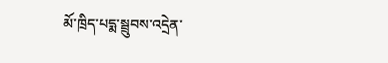མོ་ཁྲིད་པདྨ་སྦྲུབས་འདྲེན་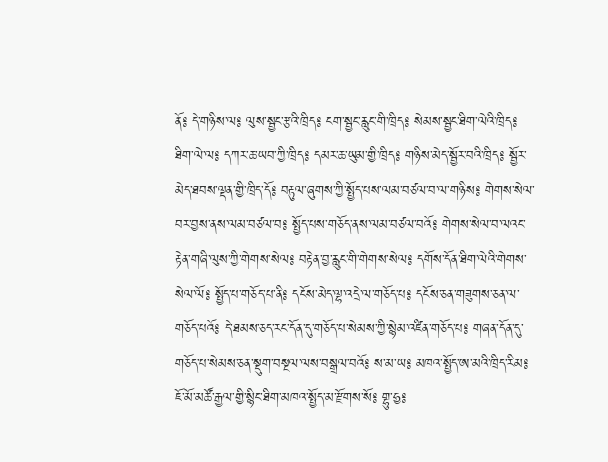ནོ༔ དེ་གཉིས་ལ༔ ལུས་སྦྱང་རྩའི་ཁྲིད༔ ངག་སྦྱང་རླུང་གི་ཁྲིད༔ སེམས་སྦྱང་ཐིག་ལེའི་ཁྲིད༔ ཐིག་ལེ་ལ༔ དཀར་ཆ་ཡབ་ཀྱི་ཁྲིད༔ དམར་ཆ་ཡུམ་གྱི་ཁྲིད༔ གཉིས་མེད་སྦྱོར་བའི་ཁྲིད༔ སྦྱོར་མེད་ཐབས་ལྡན་གྱི་ཁྲིད་དོ༔ བརྟུལ་ཞུགས་ཀྱི་སྤྱོད་པས་ལམ་བཙལ་བ་ལ་གཉིས༔ གེགས་སེལ་བར་བྱས་ནས་ལམ་བཙལ་བ༔ སྤྱོད་པས་གཅོད་ནས་ལམ་བཙལ་བའོ༔ གེགས་སེལ་བ་ལའང་རྟེན་གཞི་ལུས་ཀྱི་གེགས་སེལ༔ བརྟེན་བྱ་རླུང་གི་གེགས་སེལ༔ དགོས་དོན་ཐིག་ལེའི་གེགས་སེལ་ལོ༔ སྤྱོད་པ་གཅོད་པ་ནི༔ དངོས་མེད་ལྷ་འདྲེ་ལ་གཅོད་པ༔ དངོས་ཅན་གཟུགས་ཅན་ལ་གཅོད་པའོ༔ དེ་ཐམས་ཅད་རང་དོན་དུ་གཅོད་པ་སེམས་ཀྱི་སྙེམ་འཛིན་གཅོད་པ༔ གཞན་དོན་དུ་གཅོད་པ་སེམས་ཅན་སྡུག་བསྔལ་ལས་བསྒྲལ་བའོ༔ ས་མ་ཡ༔ མཁའ་སྤྱོད་ཨ་མའི་ཁྲིད་རིམ༔ ཇོ་མོ་མཚོ་རྒྱལ་གྱི་སྙིང་ཐིག་མཁའ་སྤྱོད་མ་རྫོགས་སོ༔ གྷུ་ཧྱ༔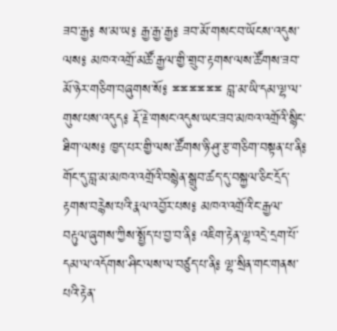ཟབ་རྒྱ༔ ས་མ་ཡ༔ རྒྱ་རྒྱ་རྒྱ༔ ཟབ་མོ་གསང་བ་ཡོངས་འདུས་ལས༔ མཁའ་འགྲོ་མཚོ་རྒྱལ་གྱི་གྲུབ་རྟགས་ལས་ཚོགས་ཟབ་མོ་ཉེར་གཅིག་བཞུགས་སོ༔ ྈྈྈྈྈྈ བླ་མ་ཡི་དམ་ལྷ་ལ་གུས་པས་འདུད༔ རྡོ་རྗེ་གསང་འདུས་ཡང་ཟབ་མཁའ་འགྲོའི་སྙིང་ཐིག་ལས༔ ཁྱད་པར་གྱི་ལས་ཚོགས་ཉི་ཤུ་རྩ་གཅིག་བསྟན་པ་ནི༔ གོང་དུ་བླ་མ་མཁའ་འགྲོའི་བསྙེན་སྒྲུབ་ཚད་དུ་བསྐྱལ་ཅིང་དྲོད་རྟགས་བརྙེས་པའི་རྣལ་འབྱོར་པས༔ མཁའ་འགྲོའི་ང་རྒྱལ་བརྟུལ་ཞུགས་ཀྱིས་སྤྱོད་པ་བྱ་བ་ནི༔ འཇིག་རྟེན་ལྷ་འདྲེ་དྲག་པོ་དམ་ལ་འདོགས་ཤིང་ལས་ལ་བཙུད་པ་ནི༔ ལྷ་སྲིན་གང་གནས་པའི་རྟེན་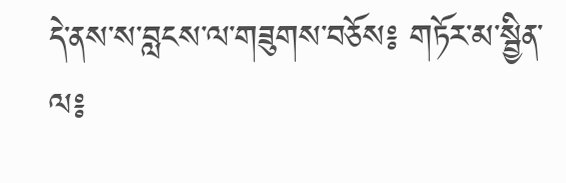དེ་ནས་ས་བླངས་ལ་གཟུགས་བཅོས༔ གཏོར་མ་སྦྱིན་ལ༔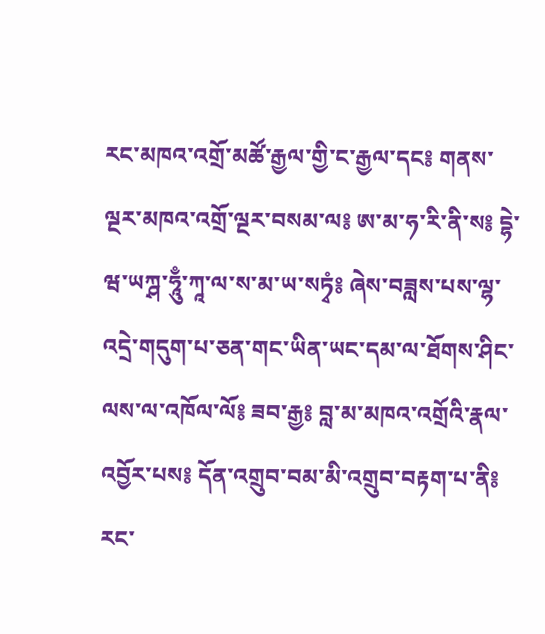རང་མཁའ་འགྲོ་མཚོ་རྒྱལ་གྱི་ང་རྒྱལ་དང༔ གནས་ལྔར་མཁའ་འགྲོ་ལྔར་བསམ་ལ༔ ཨ་མ་ཧ་རི་ནི་ས༔ དྷེ་ཝ་ཡཀྴ་ཧཱུྃ་ཀཱ་ལ་ས་མ་ཡ་སཏྭཾ༔ ཞེས་བཟླས་པས་ལྷ་འདྲེ་གདུག་པ་ཅན་གང་ཡིན་ཡང་དམ་ལ་ཐོགས་ཤིང་ལས་ལ་འཁོལ་ལོ༔ ཟབ་རྒྱ༔ བླ་མ་མཁའ་འགྲོའི་རྣལ་འབྱོར་པས༔ དོན་འགྲུབ་བམ་མི་འགྲུབ་བརྟག་པ་ནི༔ རང་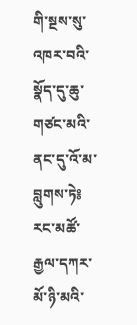གི་སྔས་སུ་འཁར་བའི་སྣོད་དུ་ཆུ་གཙང་མའི་ནང་དུ་འོ་མ་བླུགས་ཏེ༔ རང་མཚོ་རྒྱལ་དཀར་མོ་ཉི་མའི་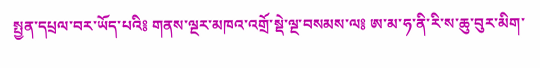སྤྱན་དཔྲལ་བར་ཡོད་པའི༔ གནས་ལྔར་མཁའ་འགྲོ་སྡེ་ལྔ་བསམས་ལ༔ ཨ་མ་ཧ་ནི་རི་ས་ཆུ་བུར་མིག་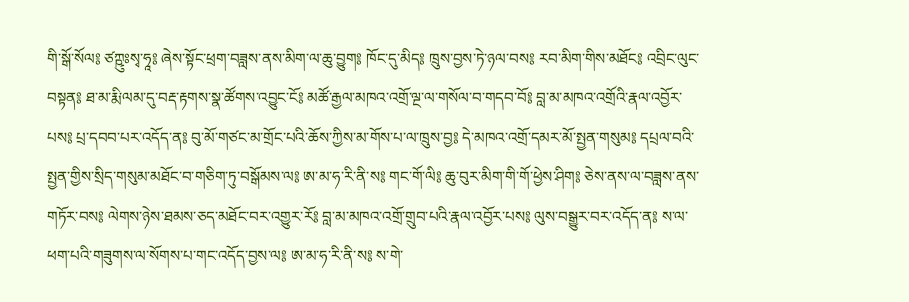གི་སྒོ་སོལ༔ ཙཀྵུཿསྭ་ཧཱ༔ ཞེས་སྟོང་ཕྲག་བཟླས་ནས་མིག་ལ་ཆུ་བྱུག༔ ཁོང་དུ་མིད༔ ཁྲུས་བྱས་ཏེ་ཉལ་བས༔ རབ་མིག་གིས་མཐོང༔ འབྲིང་ལུང་བསྟན༔ ཐ་མ་རྨི་ལམ་དུ་བརྡ་རྟགས་སྣ་ཚོགས་འབྱུང་ངོ༔ མཚོ་རྒྱལ་མཁའ་འགྲོ་ལྔ་ལ་གསོལ་བ་གདབ་བོ༔ བླ་མ་མཁའ་འགྲོའི་རྣལ་འབྱོར་པས༔ པྲ་དབབ་པར་འདོད་ན༔ བུ་མོ་གཙང་མ་གྲོང་པའི་ཆོས་ཀྱིས་མ་གོས་པ་ལ་ཁྲུས་བྱ༔ དེ་མཁའ་འགྲོ་དམར་མོ་སྤྱན་གསུམ༔ དཔྲལ་བའི་སྤྱན་གྱིས་སྲིད་གསུམ་མཐོང་བ་གཅིག་ཏུ་བསྒོམས་ལ༔ ཨ་མ་ཧ་རི་ནི་ས༔ གང་གོ་ལི༔ ཆུ་བུར་མིག་གི་གོ་ཕྱེས་ཤིག༔ ཅེས་ནས་ལ་བཟླས་ནས་གཏོར་བས༔ ལེགས་ཉེས་ཐམས་ཅད་མཐོང་བར་འགྱུར་རོ༔ བླ་མ་མཁའ་འགྲོ་གྲུབ་པའི་རྣལ་འབྱོར་པས༔ ལུས་བསྒྱུར་བར་འདོད་ན༔ ས་ལ་ཕག་པའི་གཟུགས་ལ་སོགས་པ་གང་འདོད་བྱས་ལ༔ ཨ་མ་ཧ་རི་ནི་ས༔ ས་གེ་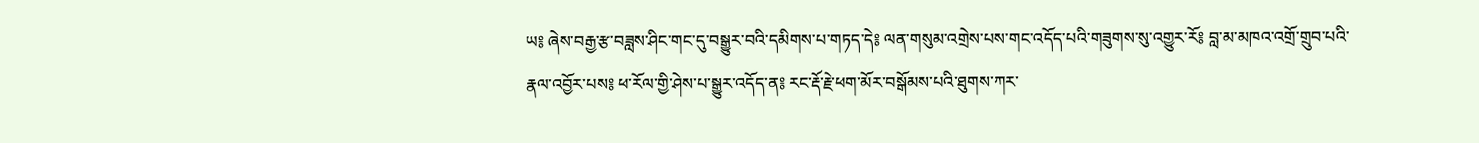ཡ༔ ཞེས་བརྒྱ་རྩ་བཟླས་ཤིང་གང་དུ་བསྒྱུར་བའི་དམིགས་པ་གཏད་དེ༔ ལན་གསུམ་འགྲེས་པས་གང་འདོད་པའི་གཟུགས་སུ་འགྱུར་རོ༔ བླ་མ་མཁའ་འགྲོ་གྲུབ་པའི་རྣལ་འབྱོར་པས༔ ཕ་རོལ་གྱི་ཤེས་པ་སྒྱུར་འདོད་ན༔ རང་རྡོ་རྗེ་ཕག་མོར་བསྒོམས་པའི་ཐུགས་ཀར་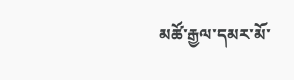མཚོ་རྒྱལ་དམར་མོ་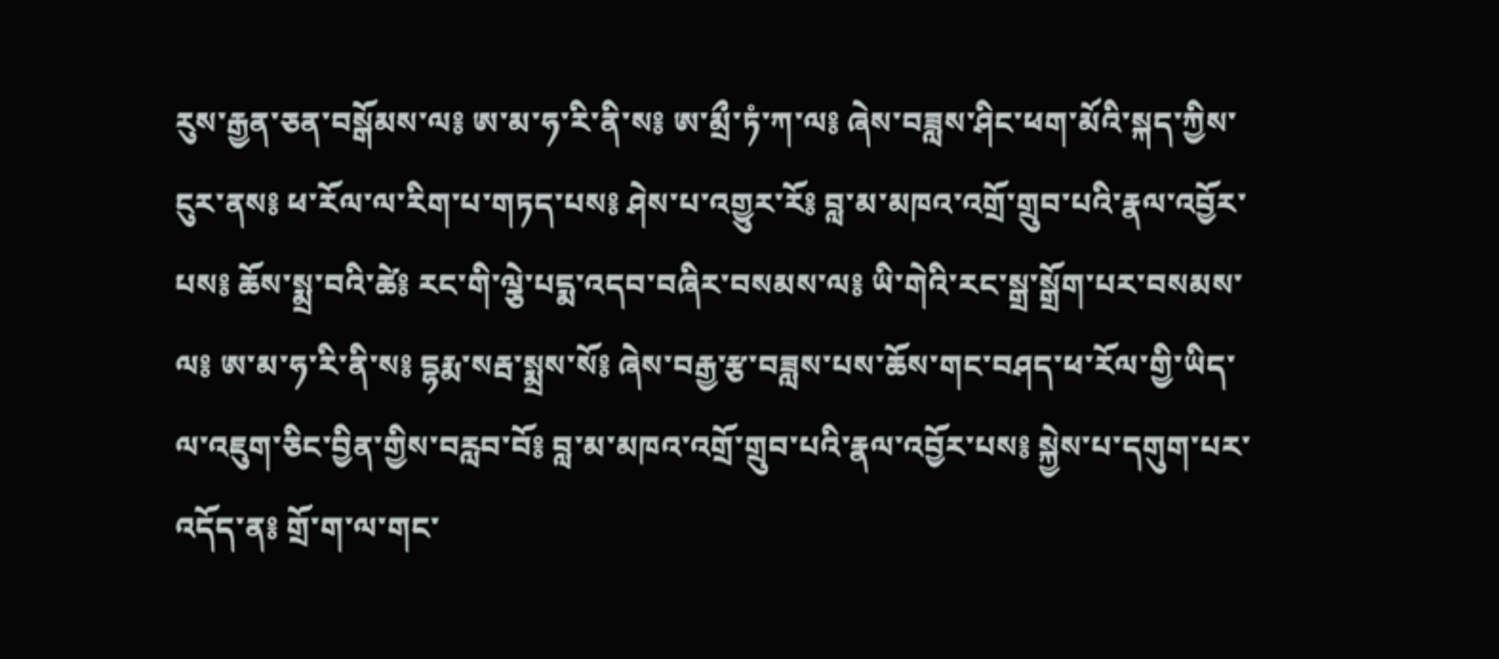རུས་རྒྱན་ཅན་བསྒོམས་ལ༔ ཨ་མ་ཧ་རི་ནི་ས༔ ཨ་མྲྀ་ཏཾ་ཀ་ལ༔ ཞེས་བཟླས་ཤིང་ཕག་མོའི་སྐད་ཀྱིས་ངུར་ནས༔ ཕ་རོལ་ལ་རིག་པ་གཏད་པས༔ ཤེས་པ་འགྱུར་རོ༔ བླ་མ་མཁའ་འགྲོ་གྲུབ་པའི་རྣལ་འབྱོར་པས༔ ཆོས་སྨྲ་བའི་ཚེ༔ རང་གི་ལྕེ་པདྨ་འདབ་བཞིར་བསམས་ལ༔ ཡི་གེའི་རང་སྒྲ་སྒྲོག་པར་བསམས་ལ༔ ཨ་མ་ཧ་རི་ནི་ས༔ དྷརྨ་སརྦ་སྨྲས་སོ༔ ཞེས་བརྒྱ་རྩ་བཟླས་པས་ཆོས་གང་བཤད་ཕ་རོལ་གྱི་ཡིད་ལ་འཇུག་ཅིང་བྱིན་གྱིས་བརླབ་བོ༔ བླ་མ་མཁའ་འགྲོ་གྲུབ་པའི་རྣལ་འབྱོར་པས༔ སྐྱེས་པ་དགུག་པར་འདོད་ན༔ གྲོ་ག་ལ་གང་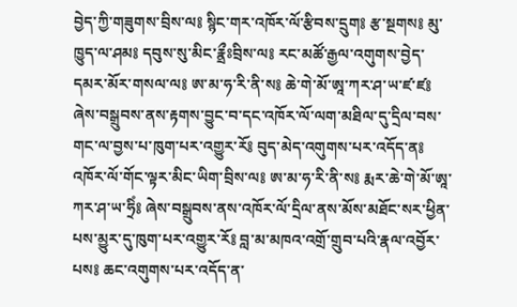བྱེད་ཀྱི་གཟུགས་བྲིས་ལ༔ སྙིང་གར་འཁོར་ལོ་རྩིབས་དྲུག༔ རྩ་སྔགས༔ མུ་ཁྱུད་ལ་ཤམ༔ དབུས་སུ་མིང་རྣྲྀཿབྲིས་ལ༔ རང་མཚོ་རྒྱལ་འགུགས་བྱེད་དམར་མོར་གསལ་ལ༔ ཨ་མ་ཧ་རི་ནི་ས༔ ཆེ་གེ་མོ་ཨཱ་ཀར་ཤ་ཡ་ཛ་ཛ༔ ཞེས་བསྒྲུབས་ནས་རྟགས་བྱུང་བ་དང་འཁོར་ལོ་ལག་མཐིལ་དུ་དྲིལ་བས་གང་ལ་བྱས་པ་ཁུག་པར་འགྱུར་རོ༔ བུད་མེད་འགུགས་པར་འདོད་ན༔ འཁོར་ལོ་གོང་ལྟར་མིང་ཡིག་བྲིས་ལ༔ ཨ་མ་ཧ་རི་ནི་ས༔ རྨར་ཆེ་གེ་མོ་ཨཱ་ཀར་ཤ་ཡ་ཧྲིཾ༔ ཞེས་བསྒྲུབས་ནས་འཁོར་ལོ་དྲིལ་ནས་མོས་མཐོང་སར་ཕྱིན་པས་མྱུར་དུ་ཁུག་པར་འགྱུར་རོ༔ བླ་མ་མཁའ་འགྲོ་གྲུབ་པའི་རྣལ་འབྱོར་པས༔ ཆང་འགུགས་པར་འདོད་ན་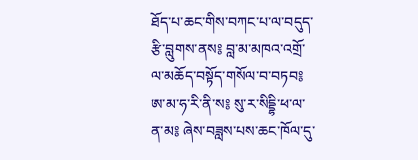ཐོད་པ་ཆང་གིས་བཀང་པ་ལ་བདུད་རྩི་བླུགས་ནས༔ བླ་མ་མཁའ་འགྲོ་ལ་མཆོད་བསྟོད་གསོལ་བ་བཏབ༔ ཨ་མ་ཧ་རི་ནི་ས༔ སུ་ར་སིདྡྷི་ཕ་ལ་ན་མ༔ ཞེས་བཟླས་པས་ཆང་ཁོལ་དུ་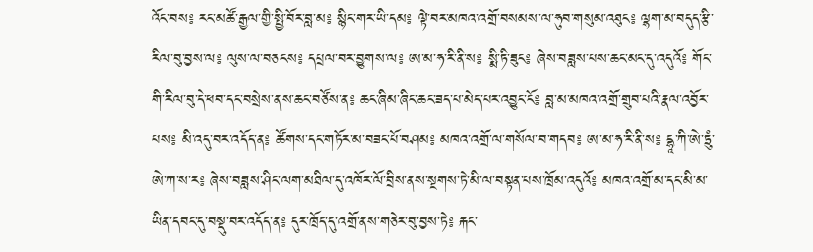འོང་བས༔ རང་མཚོ་རྒྱལ་གྱི་སྤྱི་བོར་བླ་མ༔ སྙིང་གར་ཡི་དམ༔ ལྟེ་བར་མཁའ་འགྲོ་བསམས་ལ་ཧུབ་གསུམ་འཐུང༔ ལྷག་མ་བདུད་རྩི་རིལ་བུ་བྱས་ལ༔ ལུས་ལ་བཅངས༔ དཔྲལ་བར་བྱུགས་ལ༔ ཨ་མ་ཧ་རི་ནི་ས༔ སྨི་ཏི་ཟུང༔ ཞེས་བཟླས་པས་ཆང་མང་དུ་འདུའོ༔ གོང་གི་རིལ་བུ་དེ་ཕབ་དང་བསྲེས་ནས་ཆང་བཙོས་ན༔ ཆང་ཞིམ་ཞིང་ཆང་ཟད་པ་མེད་པར་འབྱུང་ངོ༔ བླ་མ་མཁའ་འགྲོ་གྲུབ་པའི་རྣལ་འབྱོར་པས༔ མི་འདུ་བར་འདོད་ན༔ ཚོགས་དང་གཏོར་མ་བཟང་པོ་བཤམ༔ མཁའ་འགྲོ་ལ་གསོལ་བ་གདབ༔ ཨ་མ་ཧ་རི་ནི་ས༔ དྷཱ་ཀི་ཨེ་ཏྲུཾ་ཨེ་ཀ་ས་ར༔ ཞེས་བཟླས་ཤིང་ལག་མཐིལ་དུ་འཁོར་ལོ་བྲིས་ནས་སྔགས་ཏེ་མི་ལ་བསྟན་པས་ཁྲོམ་འདུའོ༔ མཁའ་འགྲོ་མ་དང་མི་མ་ཡིན་དབང་དུ་བསྡུ་བར་འདོད་ན༔ དུར་ཁྲོད་དུ་འགྲོ་ནས་གཅེར་བུ་བྱས་ཏེ༔ རྐང་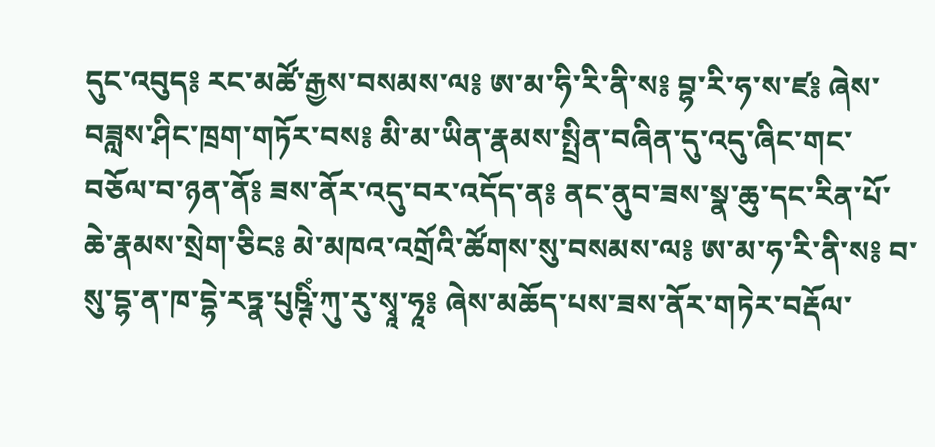དུང་འབུད༔ རང་མཚོ་རྒྱས་བསམས་ལ༔ ཨ་མ་ཧི་རི་ནི་ས༔ བྷ་རི་ཧ་ས་ཛ༔ ཞེས་བཟླས་ཤིང་ཁྲག་གཏོར་བས༔ མི་མ་ཡིན་རྣམས་སྤྲིན་བཞིན་དུ་འདུ་ཞིང་གང་བཅོལ་བ་ཉན་ནོ༔ ཟས་ནོར་འདུ་བར་འདོད་ན༔ ནང་ནུབ་ཟས་སྣ་ཆུ་དང་རིན་པོ་ཆེ་རྣམས་སྲེག་ཅིང༔ མེ་མཁའ་འགྲོའི་ཚོགས་སུ་བསམས་ལ༔ ཨ་མ་ཧ་རི་ནི་ས༔ བ་སུ་དྷ་ན་ཁ་དྷེ་རཏྣ་པུཥྚིཾ་ཀུ་རུ་སྭཱ་ཧཱ༔ ཞེས་མཆོད་པས་ཟས་ནོར་གཏེར་བརྡོལ་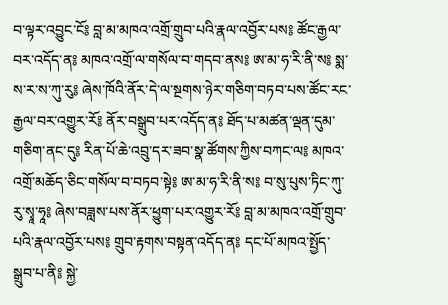བ་ལྟར་འབྱུང་ངོ༔ བླ་མ་མཁའ་འགྲོ་གྲུབ་པའི་རྣལ་འབྱོར་པས༔ ཚོང་རྒྱལ་བར་འདོད་ན༔ མཁའ་འགྲོ་ལ་གསོལ་བ་གདབ་ནས༔ ཨ་མ་ཧ་རི་ནི་ས༔ སྨ་ས་ར་ས་ཀུ་རུ༔ ཞེས་ཁོའི་ནོར་དེ་ལ་སྔགས་ཉེར་གཅིག་བཏབ་པས་ཚོང་རང་རྒྱལ་བར་འགྱུར་རོ༔ ནོར་བསྒྲུབ་པར་འདོད་ན༔ ཐོད་པ་མཚན་ལྡན་དུམ་གཅིག་ནང་དུ༔ རིན་པོ་ཆེ་འབྲུ་དར་ཟབ་སྣ་ཚོགས་ཀྱིས་བཀང་ལ༔ མཁའ་འགྲོ་མཆོད་ཅིང་གསོལ་བ་བཏབ་སྟེ༔ ཨ་མ་ཧ་རི་ནི་ས༔ བ་སུ་པུས་ཏིང་ཀུ་རུ་སྭཱ་ཧཱ༔ ཞེས་བཟླས་པས་ནོར་ཕྱུག་པར་འགྱུར་རོ༔ བླ་མ་མཁའ་འགྲོ་གྲུབ་པའི་རྣལ་འབྱོར་པས༔ གྲུབ་རྟགས་བསྟན་འདོད་ན༔ དང་པོ་མཁའ་སྤྱོད་སྒྲུབ་པ་ནི༔ སྐྱེ་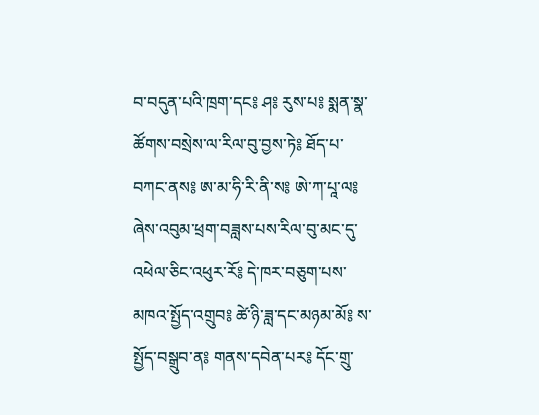བ་བདུན་པའི་ཁྲག་དང༔ ཤ༔ རུས་པ༔ སྨན་སྣ་ཚོགས་བསྲེས་ལ་རིལ་བུ་བྱས་ཏེ༔ ཐོད་པ་བཀང་ནས༔ ཨ་མ་ཧི་རི་ནི་ས༔ ཨེ་ཀ་པཱ་ལ༔ ཞེས་འབུམ་ཕྲག་བཟླས་པས་རིལ་བུ་མང་དུ་འཕེལ་ཅིང་འཕུར་རོ༔ དེ་ཁར་བཅུག་པས་མཁའ་སྤྱོད་འགྲུབ༔ ཚེ་ཉི་ཟླ་དང་མཉམ་མོ༔ ས་སྤྱོད་བསྒྲུབ་ན༔ གནས་དབེན་པར༔ དོང་གྲུ་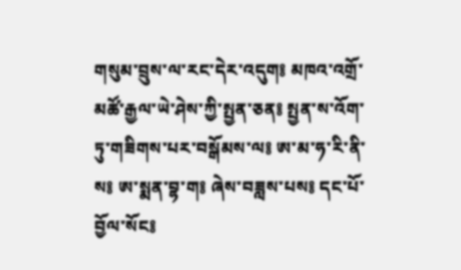གསུམ་བྲུས་ལ་རང་དེར་འདུག༔ མཁའ་འགྲོ་མཚོ་རྒྱལ་ཡེ་ཤེས་ཀྱི་སྤྱན་ཅན༔ སྤྱན་ས་འོག་ཏུ་གཟིགས་པར་བསྒོམས་ལ༔ ཨ་མ་ཧ་རི་ནི་ས༔ ཨ་སྨན་བྷ་ག༔ ཞེས་བཟླས་པས༔ དང་པོ་བྱོལ་སོང༔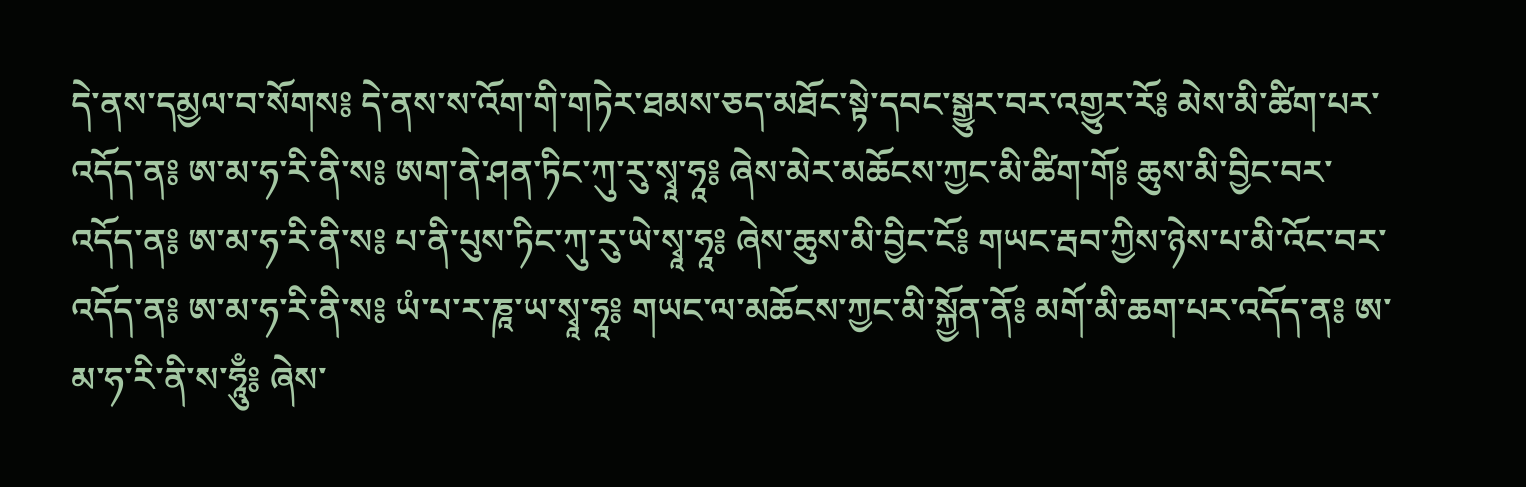དེ་ནས་དམྱལ་བ་སོགས༔ དེ་ནས་ས་འོག་གི་གཏེར་ཐམས་ཅད་མཐོང་སྟེ་དབང་སྒྱུར་བར་འགྱུར་རོ༔ མེས་མི་ཚིག་པར་འདོད་ན༔ ཨ་མ་ཧ་རི་ནི་ས༔ ཨག་ནེ་ཤན་ཏིང་ཀུ་རུ་སྭཱ་ཧཱ༔ ཞེས་མེར་མཆོངས་ཀྱང་མི་ཚིག་གོ༔ ཆུས་མི་བྱིང་བར་འདོད་ན༔ ཨ་མ་ཧ་རི་ནི་ས༔ པ་ནི་པུས་ཏིང་ཀུ་རུ་ཡེ་སྭཱ་ཧཱ༔ ཞེས་ཆུས་མི་བྱིང་ངོ༔ གཡང་རྦབ་ཀྱིས་ཉེས་པ་མི་འོང་བར་འདོད་ན༔ ཨ་མ་ཧ་རི་ནི་ས༔ ཡཾ་པ་ར་ཎཱ་ཡ་སྭཱ་ཧཱ༔ གཡང་ལ་མཆོངས་ཀྱང་མི་སྐྱོན་ནོ༔ མགོ་མི་ཆག་པར་འདོད་ན༔ ཨ་མ་ཧ་རི་ནི་ས་ཧཱུྃ༔ ཞེས་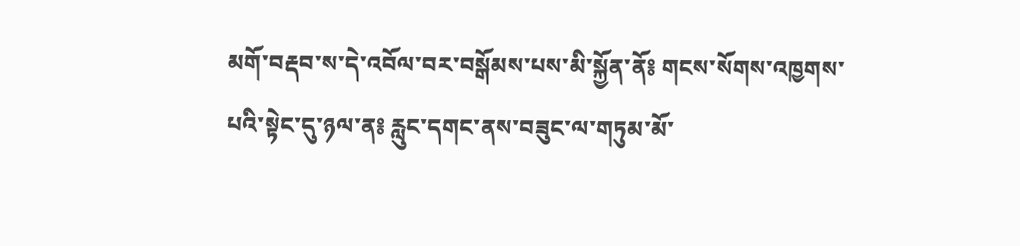མགོ་བརྡབ་ས་དེ་འབོལ་བར་བསྒོམས་པས་མི་སྐྱོན་ནོ༔ གངས་སོགས་འཁྱགས་པའི་སྟེང་དུ་ཉལ་ན༔ རླུང་དགང་ནས་བཟུང་ལ་གཏུམ་མོ་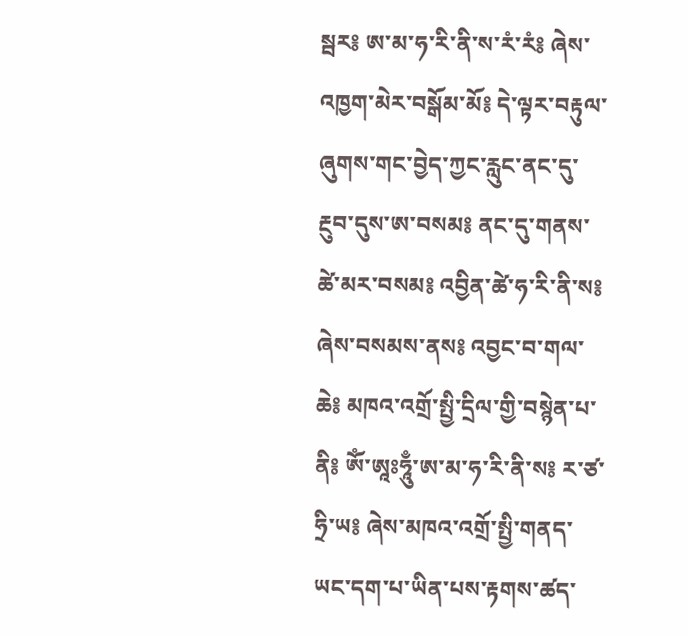སྦར༔ ཨ་མ་ཧ་རི་ནི་ས་རཾ་རཾ༔ ཞེས་འཁྱག་མེར་བསྒོམ་མོ༔ དེ་ལྟར་བརྟུལ་ཞུགས་གང་བྱེད་ཀྱང་རླུང་ནང་དུ་རྔུབ་དུས་ཨ་བསམ༔ ནང་དུ་གནས་ཚེ་མར་བསམ༔ འབྱིན་ཚེ་ཧ་རི་ནི་ས༔ ཞེས་བསམས་ནས༔ འབྱང་བ་གལ་ཆེ༔ མཁའ་འགྲོ་སྤྱི་དྲིལ་གྱི་བསྙེན་པ་ནི༔ ཨོཾ་ཨཱཿཧཱུྃ་ཨ་མ་ཧ་རི་ནི་ས༔ ར་ཙ་ཧྲི་ཡ༔ ཞེས་མཁའ་འགྲོ་སྤྱི་གནད་ཡང་དག་པ་ཡིན་པས་རྟགས་ཚད་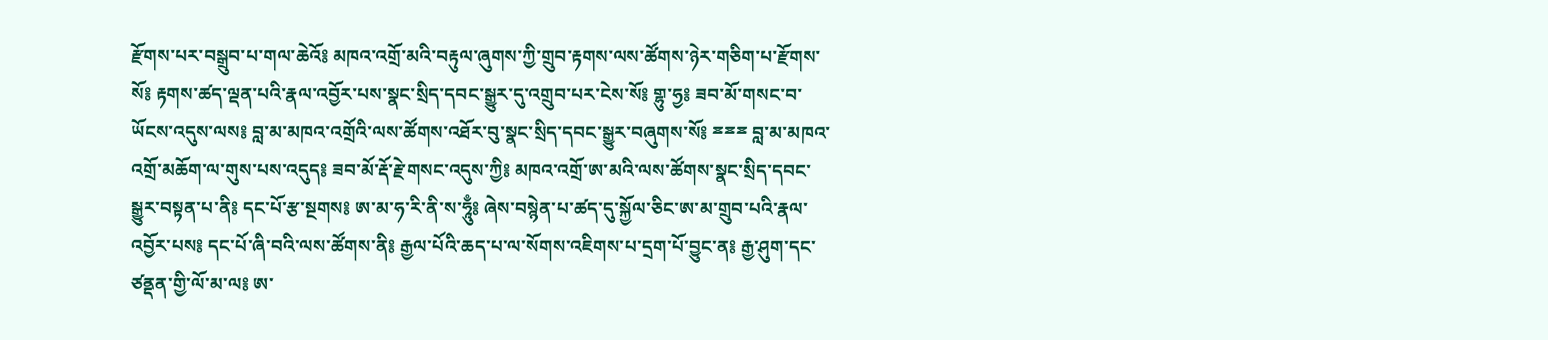རྫོགས་པར་བསྒྲུབ་པ་གལ་ཆེའོ༔ མཁའ་འགྲོ་མའི་བརྟུལ་ཞུགས་ཀྱི་གྲུབ་རྟགས་ལས་ཚོགས་ཉེར་གཅིག་པ་རྫོགས་སོ༔ རྟགས་ཚད་ལྡན་པའི་རྣལ་འབྱོར་པས་སྣང་སྲིད་དབང་སྒྱུར་དུ་འགྲུབ་པར་ངེས་སོ༔ གྷུ་ཧྱ༔ ཟབ་མོ་གསང་བ་ཡོངས་འདུས་ལས༔ བླ་མ་མཁའ་འགྲོའི་ལས་ཚོགས་འཐོར་བུ་སྣང་སྲིད་དབང་སྒྱུར་བཞུགས་སོ༔ ྈྈྈ བླ་མ་མཁའ་འགྲོ་མཆོག་ལ་གུས་པས་འདུད༔ ཟབ་མོ་རྡོ་རྗེ་གསང་འདུས་ཀྱི༔ མཁའ་འགྲོ་ཨ་མའི་ལས་ཚོགས་སྣང་སྲིད་དབང་སྒྱུར་བསྟན་པ་ནི༔ དང་པོ་རྩ་སྔགས༔ ཨ་མ་ཧ་རི་ནི་ས་ཧཱུྃ༔ ཞེས་བསྙེན་པ་ཚད་དུ་སྐྱོལ་ཅིང་ཨ་མ་གྲུབ་པའི་རྣལ་འབྱོར་པས༔ དང་པོ་ཞི་བའི་ལས་ཚོགས་ནི༔ རྒྱལ་པོའི་ཆད་པ་ལ་སོགས་འཇིགས་པ་དྲག་པོ་བྱུང་ན༔ རྒྱ་ཤུག་དང་ཙནྡན་གྱི་ལོ་མ་ལ༔ ཨ་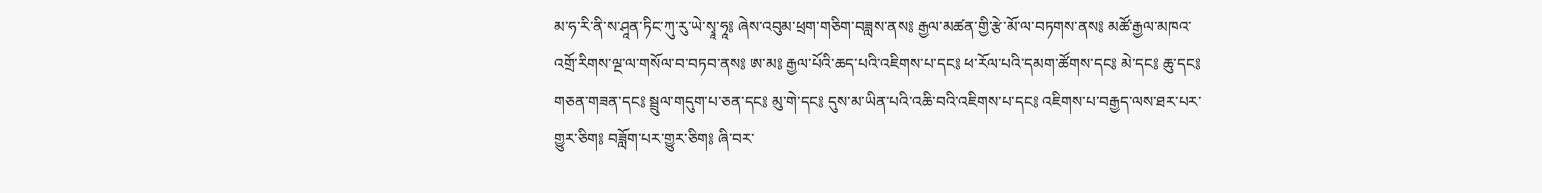མ་ཧ་རི་ནི་ས་ཤཱན་ཏིང་ཀུ་རུ་ཡེ་སྭཱ་ཧཱ༔ ཞེས་འབུམ་ཕྲག་གཅིག་བཟླས་ནས༔ རྒྱལ་མཚན་གྱི་རྩེ་མོ་ལ་བཏགས་ནས༔ མཚོ་རྒྱལ་མཁའ་འགྲོ་རིགས་ལྔ་ལ་གསོལ་བ་བཏབ་ནས༔ ཨ་མ༔ རྒྱལ་པོའི་ཆད་པའི་འཇིགས་པ་དང༔ ཕ་རོལ་པའི་དམག་ཚོགས་དང༔ མེ་དང༔ ཆུ་དང༔ གཅན་གཟན་དང༔ སྦྲུལ་གདུག་པ་ཅན་དང༔ མུ་གེ་དང༔ དུས་མ་ཡིན་པའི་འཆི་བའི་འཇིགས་པ་དང༔ འཇིགས་པ་བརྒྱད་ལས་ཐར་པར་གྱུར་ཅིག༔ བཟློག་པར་གྱུར་ཅིག༔ ཞི་བར་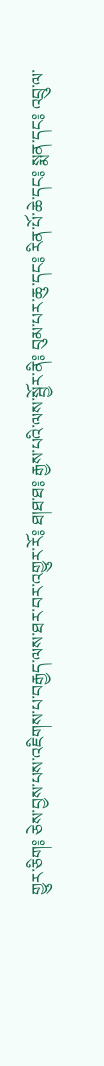གྱུར་ཅིག༔ ཅེས་བྱས་པས་འཇིགས་པ་བརྒྱད་ལས་ཐར་བར་འགྱུར་རོ༔ ཐ།ཐ་ཐ༔ རྒྱས་པའི་ལས་སྦྱོར་ནི༔ བུམ་པར་ཆུ་དང༔ རིན་པོ་ཆེ་དང༔ སྨན་དང༔ འབྲུ་ལ་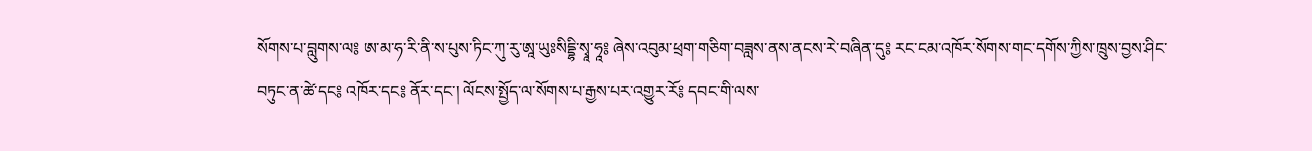སོགས་པ་བླུགས་ལ༔ ཨ་མ་ཧ་རི་ནི་ས་པུས་ཏིང་ཀུ་རུ་ཨཱ་ཡུཿསིདྡྷི་སྭཱ་ཧཱ༔ ཞེས་འབུམ་ཕྲག་གཅིག་བཟླས་ནས་ནངས་རེ་བཞིན་དུ༔ རང་ངམ་འཁོར་སོགས་གང་དགོས་ཀྱིས་ཁྲུས་བྱས་ཤིང་བཏུང་ན་ཚེ་དང༔ འཁོར་དང༔ ནོར་དང་། ལོངས་སྤྱོད་ལ་སོགས་པ་རྒྱས་པར་འགྱུར་རོ༔ དབང་གི་ལས་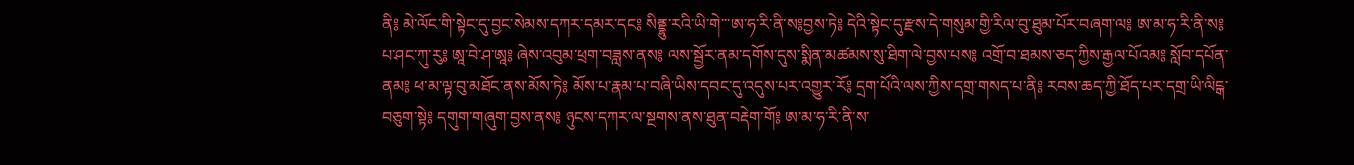ནི༔ མེ་ལོང་གི་སྟེང་དུ་བྱང་སེམས་དཀར་དམར་དང༔ སིནྡྷུ་རའི་ཡི་གེ་་་ཨ་ཧ་རི་ནི་ས༔བྱས་ཏེ༔ དེའི་སྟེང་དུ་རྫས་དེ་གསུམ་གྱི་རིལ་བུ་ཐུམ་པོར་བཞག་ལ༔ ཨ་མ་ཧ་རི་ནི་ས༔ པ་ཤང་ཀུ་རུ༔ ཨཱ་བེ་ཤ་ཨཱ༔ ཞེས་འབུམ་ཕྲག་བཟླས་ནས༔ ལས་སྦྱོར་ནམ་དགོས་དུས་སྨིན་མཚམས་སུ་ཐིག་ལེ་བྱས་པས༔ འགྲོ་བ་ཐམས་ཅད་ཀྱིས་རྒྱལ་པོའམ༔ སློབ་དཔོན་ནམ༔ ཕ་མ་ལྟ་བུ་མཐོང་ནས་མོས་ཏེ༔ མོས་པ་རྣམ་པ་བཞི་ཡིས་དབང་དུ་འདུས་པར་འགྱུར་རོ༔ དྲག་པོའི་ལས་ཀྱིས་དགྲ་གསད་པ་ནི༔ རབས་ཆད་ཀྱི་ཐོད་པར་དགྲ་ཡི་ལིངྒ་བཅུག་སྟེ༔ དགུག་གཞུག་བྱས་ནས༔ ཉུངས་དཀར་ལ་སྔགས་ནས་ཐུན་བརྡེག་གོ༔ ཨ་མ་ཧ་རི་ནི་ས་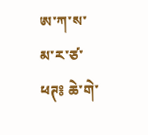ཨ་ཀ་ས་མ་ར་ཙ་ཕཊ༔ ཆེ་གེ་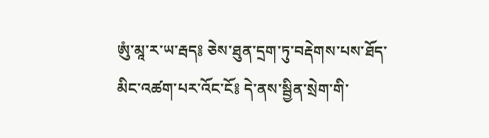ཨུཾ་མཱ་ར་ཡ་རྦད༔ ཅེས་ཐུན་དྲག་ཏུ་བརྡེགས་པས་ཐོད་མིང་འཚག་པར་འོང་ངོ༔ དེ་ནས་སྦྱིན་སྲེག་གི་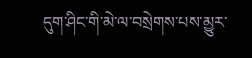དུག་ཤིང་གི་མེ་ལ་བསྲེགས་པས་མྱུར་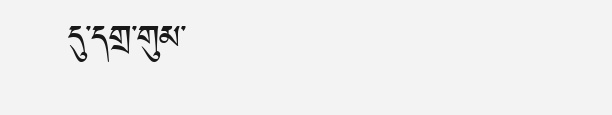དུ་དགྲ་གུམ་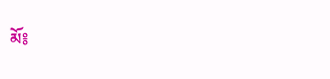མོ༔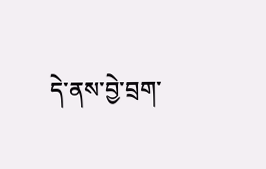དེ་ནས་བྱེ་བྲག་